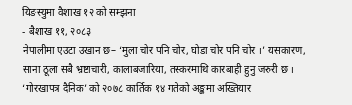यिङस्युमा वैशाख १२ को सम्झना
- बैशाख ११, २०८३
नेपालीमा एउटा उखान छ– ‘मुला चोर पनि चोर, घोडा चोर पनि चोर ।’ यसकारण, साना ठूला सबै भ्रष्टाचारी, कालाबजारिया, तस्करमाथि कारबाही हुनु जरुरी छ । ‘गोरखापत्र दैनिक’ को २०७८ कार्तिक १४ गतेको अङ्कमा अख्तियार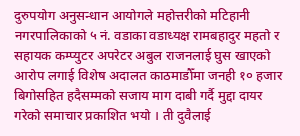दुरुपयोग अनुसन्धान आयोगले महोत्तरीको मटिहानी नगरपालिकाको ५ नं. वडाका वडाध्यक्ष रामबहादुर महतो र सहायक कम्प्युटर अपरेटर अबुल राजनलाई घुस खाएको आरोप लगाई विशेष अदालत काठमाडौँमा जनही १० हजार बिगोसहित हदैसम्मको सजाय माग दाबी गर्दै मुद्दा दायर गरेको समाचार प्रकाशित भयो । ती दुवैलाई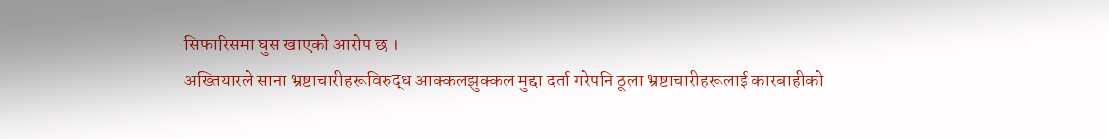सिफारिसमा घुस खाएको आरोप छ ।
अख्तियारले साना भ्रष्टाचारीहरूविरुद्ध आक्कलझुक्कल मुद्दा दर्ता गरेपनि ठूला भ्रष्टाचारीहरूलाई कारबाहीको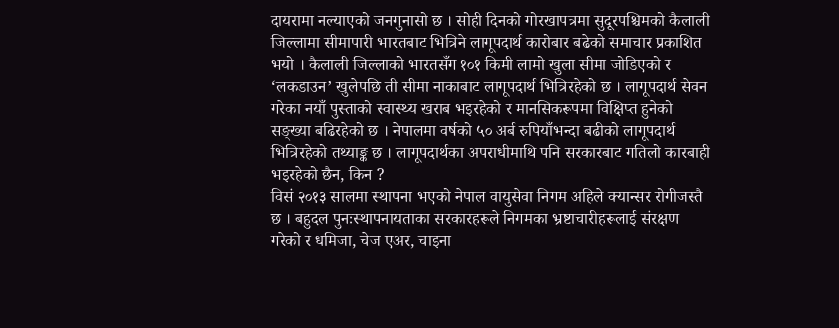दायरामा नल्याएको जनगुनासो छ । सोही दिनको गोरखापत्रमा सुदूरपश्चिमको कैलाली जिल्लामा सीमापारी भारतबाट भित्रिने लागूपदार्थ कारोबार बढेको समाचार प्रकाशित भयो । कैलाली जिल्लाको भारतसँग १०१ किमी लामो खुला सीमा जोडिएको र ‘लकडाउन’ खुलेपछि ती सीमा नाकाबाट लागूपदार्थ भित्रिरहेको छ । लागूपदार्थ सेवन गरेका नयाँ पुस्ताको स्वास्थ्य खराब भइरहेको र मानसिकरूपमा विक्षिप्त हुनेको सङ्ख्या बढिरहेको छ । नेपालमा वर्षको ५० अर्ब रुपियाँभन्दा बढीको लागूपदार्थ भित्रिरहेको तथ्याङ्क छ । लागूपदार्थका अपराधीमाथि पनि सरकारबाट गतिलो कारबाही भइरहेको छैन, किन ?
विसं २०१३ सालमा स्थापना भएको नेपाल वायुसेवा निगम अहिले क्यान्सर रोगीजस्तै छ । बहुदल पुनःस्थापनायताका सरकारहरूले निगमका भ्रष्टाचारीहरूलाई संरक्षण गरेको र धमिजा, चेज एअर, चाइना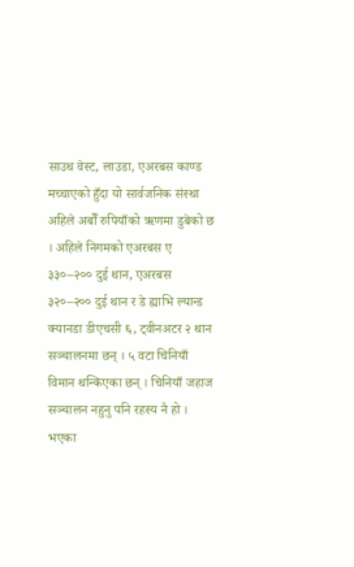साउथ वेस्ट, लाउडा, एअरबस काण्ड मच्चाएको हुँदा यो सार्वजनिक संस्था अहिले अर्बौँ रुपियाँको ऋणमा डुबेको छ । अहिले निगमको एअरबस ए ३३०–२०० दुई थान, एअरबस ३२०–२०० दुई थान र डे ह्याभि ल्यान्ड क्यानडा डीएचसी ६, ट्वीनअटर २ थान सञ्चालनमा छन् । ५ वटा चिनियाँ विमान थन्किएका छन् । चिनियाँ जहाज सञ्चालन नहुनु पनि रहस्य नै हो । भएका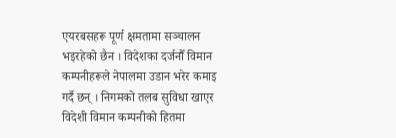एयरबसहरू पूर्ण क्षमतामा सञ्चालन भइरहेको छैन । विदेशका दर्जनौँ विमान कम्पनीहरूले नेपालमा उडान भरेर कमाइ गर्दै छन् । निगमको तलब सुविधा खाएर विदेशी विमान कम्पनीको हितमा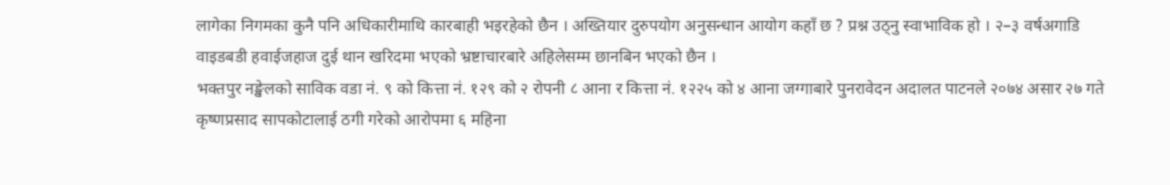लागेका निगमका कुनै पनि अधिकारीमाथि कारबाही भइरहेको छैन । अख्तियार दुरुपयोग अनुसन्धान आयोग कहाँ छ ? प्रश्न उठ्नु स्वाभाविक हो । २–३ वर्षअगाडि वाइडबडी हवाईजहाज दुई थान खरिदमा भएको भ्रष्टाचारबारे अहिलेसम्म छानबिन भएको छैन ।
भक्तपुर नङ्खेलको साविक वडा नं. ९ को कित्ता नं. १२९ को २ रोपनी ८ आना र कित्ता नं. १२२५ को ४ आना जग्गाबारे पुनरावेदन अदालत पाटनले २०७४ असार २७ गते कृष्णप्रसाद सापकोटालाई ठगी गरेको आरोपमा ६ महिना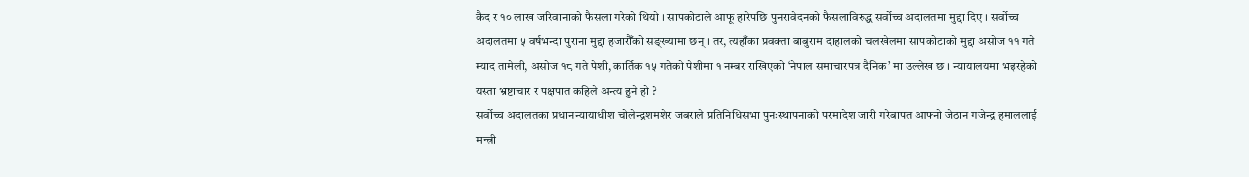कैद र १० लाख जरिवानाको फैसला गरेको थियो । सापकोटाले आफू हारेपछि पुनरावेदनको फैसलाविरुद्ध सर्वोच्च अदालतमा मुद्दा दिए । सर्वोच्च अदालतमा ५ वर्षभन्दा पुराना मुद्दा हजारौँको सङ्ख्यामा छन् । तर, त्यहाँका प्रवक्ता बाबुराम दाहालको चलखेलमा सापकोटाको मुद्दा असोज ११ गते म्याद तामेली, असोज १८ गते पेशी, कार्तिक १५ गतेको पेशीमा १ नम्बर राखिएको ‘नेपाल समाचारपत्र दैनिक’ मा उल्लेख छ । न्यायालयमा भइरहेको यस्ता भ्रष्टाचार र पक्षपात कहिले अन्त्य हुने हो ?
सर्वोच्च अदालतका प्रधानन्यायाधीश चोलेन्द्रशमशेर जबराले प्रतिनिधिसभा पुनःस्थापनाको परमादेश जारी गरेबापत आफ्नो जेठान गजेन्द्र हमाललाई मन्त्री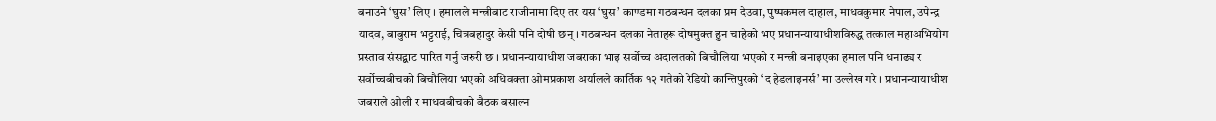बनाउने ‘घुस’ लिए । हमालले मन्त्रीबाट राजीनामा दिए तर यस ‘घुस’ काण्डमा गठबन्धन दलका प्रम देउवा, पुष्पकमल दाहाल, माधवकुमार नेपाल, उपेन्द्र यादव, बाबुराम भट्टराई, चित्रबहादुर केसी पनि दोषी छन् । गठबन्धन दलका नेताहरू दोषमुक्त हुन चाहेको भए प्रधानन्यायाधीशविरुद्ध तत्काल महाअभियोग प्रस्ताव संसद्बाट पारित गर्नु जरुरी छ । प्रधानन्यायाधीश जबराका भाइ सर्वोच्च अदालतको बिचौलिया भएको र मन्त्री बनाइएका हमाल पनि धनाढ्य र सर्वोच्चबीचको बिचौलिया भएको अधिवक्ता ओमप्रकाश अर्यालले कार्तिक १२ गतेको रेडियो कान्तिपुरको ‘द हेडलाइनर्स’ मा उल्लेख गरे । प्रधानन्यायाधीश जबराले ओली र माधवबीचको बैठक बसाल्न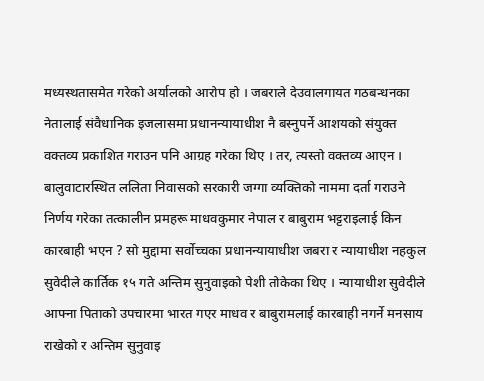मध्यस्थतासमेत गरेको अर्यालको आरोप हो । जबराले देउवालगायत गठबन्धनका नेतालाई संवैधानिक इजलासमा प्रधानन्यायाधीश नै बस्नुपर्ने आशयको संयुक्त वक्तव्य प्रकाशित गराउन पनि आग्रह गरेका थिए । तर, त्यस्तो वक्तव्य आएन ।
बालुवाटारस्थित ललिता निवासको सरकारी जग्गा व्यक्तिको नाममा दर्ता गराउने निर्णय गरेका तत्कालीन प्रमहरू माधवकुमार नेपाल र बाबुराम भट्टराइलाई किन कारबाही भएन ? सो मुद्दामा सर्वोच्चका प्रधानन्यायाधीश जबरा र न्यायाधीश नहकुल सुवेदीले कार्तिक १५ गते अन्तिम सुनुवाइको पेशी तोकेका थिए । न्यायाधीश सुवेदीले आफ्ना पिताको उपचारमा भारत गएर माधव र बाबुरामलाई कारबाही नगर्ने मनसाय राखेको र अन्तिम सुनुवाइ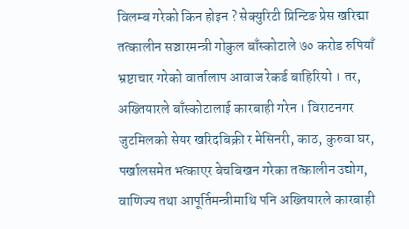विलम्ब गरेको किन होइन ? सेक्युरिटी प्रिन्टिङ प्रेस खरिद्मा तत्कालीन सञ्चारमन्त्री गोकुल बाँस्कोटाले ७० करोड रुपियाँ भ्रष्टाचार गरेको वार्तालाप आवाज रेकर्ड बाहिरियो । तर, अख्तियारले बाँस्कोटालाई कारबाही गरेन । विराटनगर जुटमिलको सेयर खरिदबिक्री र मेसिनरी, काठ, कुरुवा घर, पर्खालसमेत भत्काएर बेचबिखन गरेका तत्कालीन उद्योग, वाणिज्य तथा आपूर्तिमन्त्रीमाथि पनि अख्तियारले कारबाही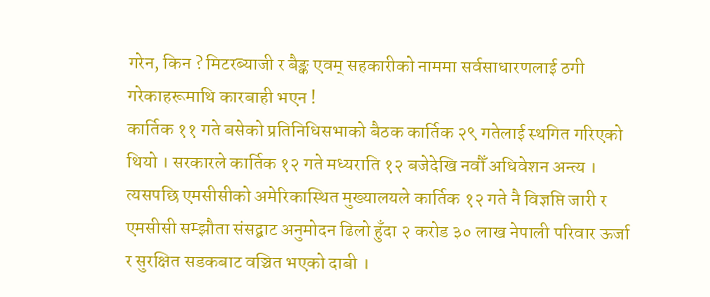गरेन, किन ? मिटरब्याजी र बैङ्क एवम् सहकारीको नाममा सर्वसाधारणलाई ठगी गरेकाहरूमाथि कारबाही भएन !
कार्तिक ११ गते बसेको प्रतिनिधिसभाको बैठक कार्तिक २९ गतेलाई स्थगित गरिएको थियो । सरकारले कार्तिक १२ गते मध्यराति १२ बजेदेखि नवौँ अधिवेशन अन्त्य । त्यसपछि एमसीसीको अमेरिकास्थित मुख्यालयले कार्तिक १२ गते नै विज्ञप्ति जारी र एमसीसी सम्झौता संसद्बाट अनुमोदन ढिलो हुँदा २ करोड ३० लाख नेपाली परिवार ऊर्जा र सुरक्षित सडकबाट वञ्चित भएको दाबी ।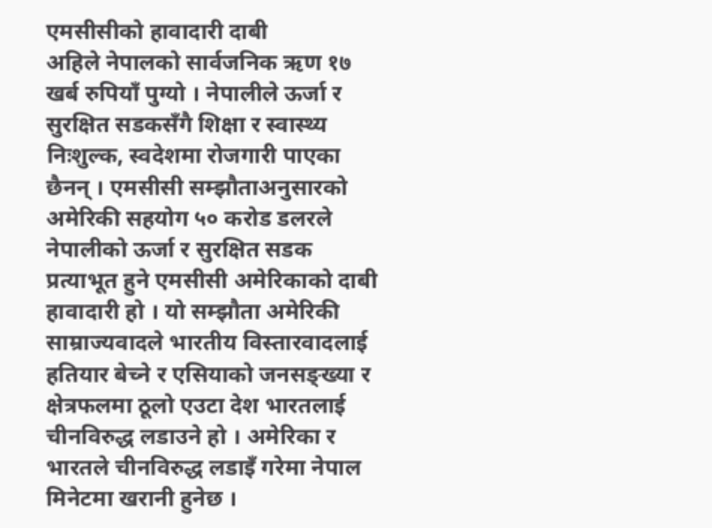एमसीसीको हावादारी दाबी
अहिले नेपालको सार्वजनिक ऋण १७ खर्ब रुपियाँ पुग्यो । नेपालीले ऊर्जा र सुरक्षित सडकसँगै शिक्षा र स्वास्थ्य निःशुल्क, स्वदेशमा रोजगारी पाएका छैनन् । एमसीसी सम्झौताअनुसारको अमेरिकी सहयोग ५० करोड डलरले नेपालीको ऊर्जा र सुरक्षित सडक प्रत्याभूत हुने एमसीसी अमेरिकाको दाबी हावादारी हो । यो सम्झौता अमेरिकी साम्राज्यवादले भारतीय विस्तारवादलाई हतियार बेच्ने र एसियाको जनसङ्ख्या र क्षेत्रफलमा ठूलो एउटा देश भारतलाई चीनविरुद्ध लडाउने हो । अमेरिका र भारतले चीनविरुद्ध लडाइँ गरेमा नेपाल मिनेटमा खरानी हुनेछ ।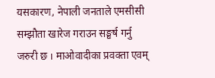यसकारण, नेपाली जनताले एमसीसी सम्झौता खारेज गराउन सङ्घर्ष गर्नु जरुरी छ । माओवादीका प्रवक्ता एवम्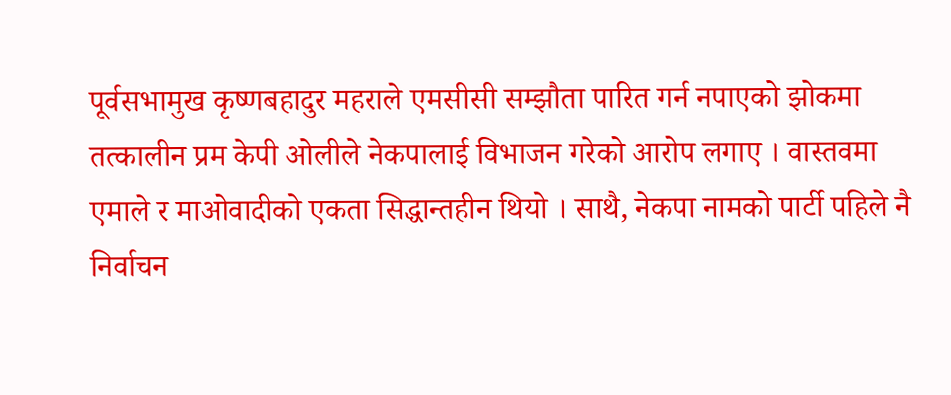पूर्वसभामुख कृष्णबहादुर महराले एमसीसी सम्झौता पारित गर्न नपाएको झोकमा तत्कालीन प्रम केपी ओलीले नेकपालाई विभाजन गरेको आरोप लगाए । वास्तवमा एमाले र माओवादीको एकता सिद्धान्तहीन थियो । साथै, नेकपा नामको पार्टी पहिले नै निर्वाचन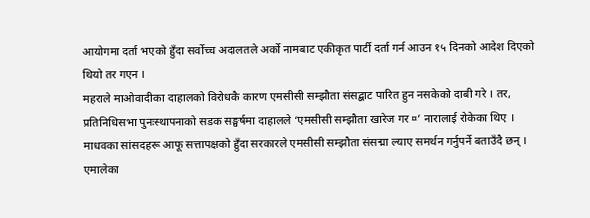आयोगमा दर्ता भएको हुँदा सर्वोच्च अदालतले अर्को नामबाट एकीकृत पार्टी दर्ता गर्न आउन १५ दिनको आदेश दिएको थियो तर गएन ।
महराले माओवादीका दाहालको विरोधकै कारण एमसीसी सम्झौता संसद्बाट पारित हुन नसकेको दाबी गरे । तर, प्रतिनिधिसभा पुनःस्थापनाको सडक सङ्घर्षमा दाहालले ‘एमसीसी सम्झौता खारेज गर ¤’ नारालाई रोकेका थिए । माधवका सांसदहरू आफू सत्तापक्षको हुँदा सरकारले एमसीसी सम्झौता संसद्मा ल्याए समर्थन गर्नुपर्ने बताउँदै छन् । एमालेका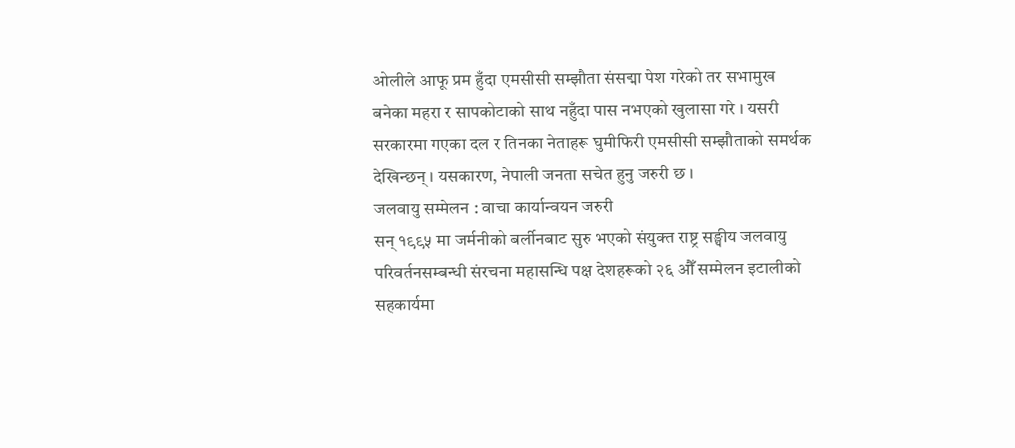ओलीले आफू प्रम हुँदा एमसीसी सम्झौता संसद्मा पेश गरेको तर सभामुख बनेका महरा र सापकोटाको साथ नहुँदा पास नभएको खुलासा गरे । यसरी सरकारमा गएका दल र तिनका नेताहरू घुमीफिरी एमसीसी सम्झौताको समर्थक देखिन्छन् । यसकारण, नेपाली जनता सचेत हुनु जरुरी छ ।
जलवायु सम्मेलन : वाचा कार्यान्वयन जरुरी
सन् १९९५ मा जर्मनीको बर्लीनबाट सुरु भएको संयुक्त राष्ट्र सङ्घीय जलवायु परिवर्तनसम्बन्धी संरचना महासन्धि पक्ष देशहरूको २६ औँ सम्मेलन इटालीको सहकार्यमा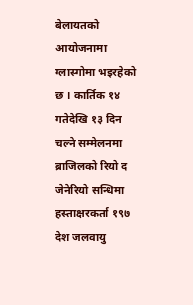बेलायतको आयोजनामा ग्लास्गोमा भइरहेको छ । कार्तिक १४ गतेदेखि १३ दिन चल्ने सम्मेलनमा ब्राजिलको रियो द जेनेरियो सन्धिमा हस्ताक्षरकर्ता १९७ देश जलवायु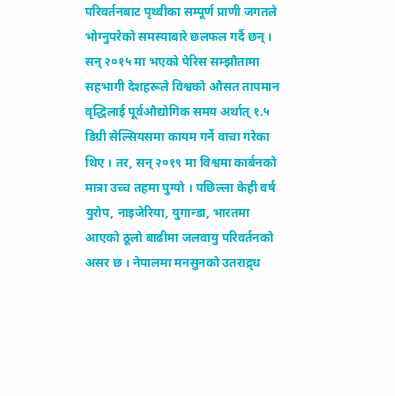परिवर्तनबाट पृथ्वीका सम्पूर्ण प्राणी जगतले भोग्नुपरेको समस्याबारे छलफल गर्दै छन् ।
सन् २०१५ मा भएको पेरिस सम्झौतामा सहभागी देशहरूले विश्वको औसत तापमान वृद्धिलाई पूर्वऔद्योगिक समय अर्थात् १.५ डिग्री सेल्सियसमा कायम गर्ने वाचा गरेका थिए । तर, सन् २०१९ मा विश्वमा कार्बनको मात्रा उच्च तहमा पुग्यो । पछिल्ला केही वर्ष युरोप, नाइजेरिया, युगान्डा, भारतमा आएको ठूलो बाढीमा जलवायु परिवर्तनको असर छ । नेपालमा मनसुनको उतराद्र्ध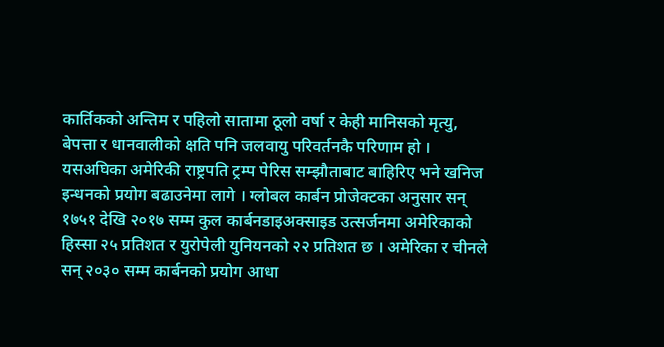कार्तिकको अन्तिम र पहिलो सातामा ठूलो वर्षा र केही मानिसको मृत्यु, बेपत्ता र धानवालीको क्षति पनि जलवायु परिवर्तनकै परिणाम हो ।
यसअघिका अमेरिकी राष्ट्रपति ट्रम्प पेरिस सम्झौताबाट बाहिरिए भने खनिज इन्धनको प्रयोग बढाउनेमा लागे । ग्लोबल कार्बन प्रोजेक्टका अनुसार सन् १७५१ देखि २०१७ सम्म कुल कार्बनडाइअक्साइड उत्सर्जनमा अमेरिकाको हिस्सा २५ प्रतिशत र युरोपेली युनियनको २२ प्रतिशत छ । अमेरिका र चीनले सन् २०३० सम्म कार्बनको प्रयोग आधा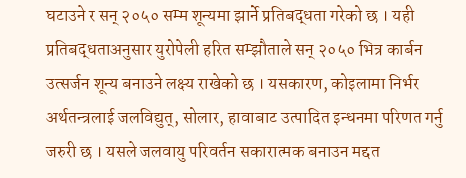घटाउने र सन् २०५० सम्म शून्यमा झार्ने प्रतिबद्धता गरेको छ । यही प्रतिबद्धताअनुसार युरोपेली हरित सम्झौताले सन् २०५० भित्र कार्बन उत्सर्जन शून्य बनाउने लक्ष्य राखेको छ । यसकारण, कोइलामा निर्भर अर्थतन्त्रलाई जलविद्युत्, सोलार, हावाबाट उत्पादित इन्धनमा परिणत गर्नु जरुरी छ । यसले जलवायु परिवर्तन सकारात्मक बनाउन मद्दत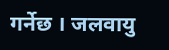गर्नेछ । जलवायु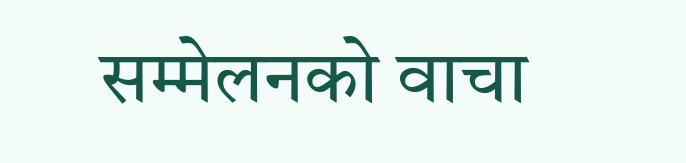सम्मेलनको वाचा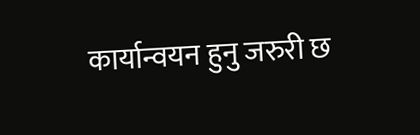कार्यान्वयन हुनु जरुरी छ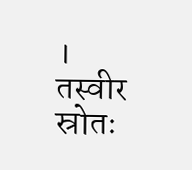।
तस्वीर स्रोतः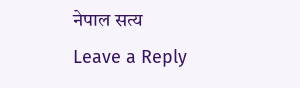नेपाल सत्य
Leave a Reply